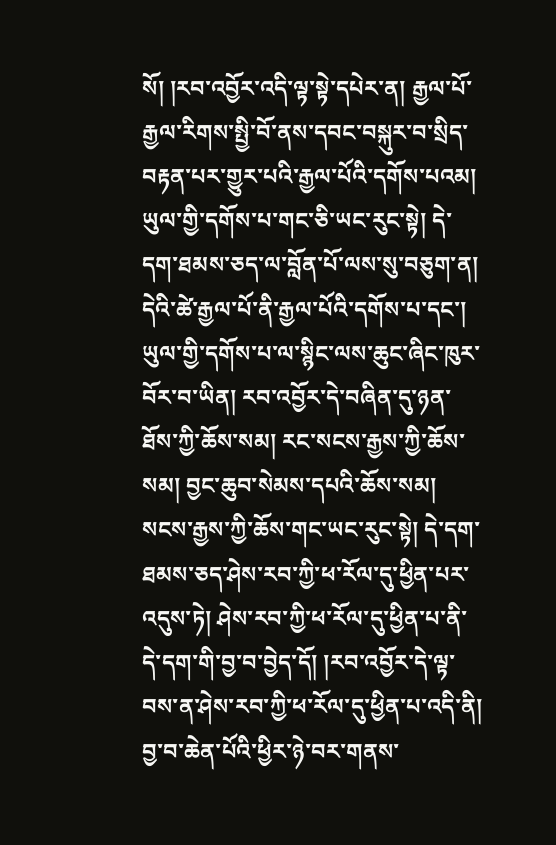སོ། །རབ་འབྱོར་འདི་ལྟ་སྟེ་དཔེར་ན། རྒྱལ་པོ་རྒྱལ་རིགས་སྤྱི་བོ་ནས་དབང་བསྐུར་བ་སྲིད་བརྟན་པར་གྱུར་པའི་རྒྱལ་པོའི་དགོས་པའམ། ཡུལ་གྱི་དགོས་པ་གང་ཅི་ཡང་རུང་སྟེ། དེ་དག་ཐམས་ཅད་ལ་བློན་པོ་ལས་སུ་བཅུག་ན། དེའི་ཚེ་རྒྱལ་པོ་ནི་རྒྱལ་པོའི་དགོས་པ་དང་། ཡུལ་གྱི་དགོས་པ་ལ་སྙིང་ལས་ཆུང་ཞིང་ཁུར་བོར་བ་ཡིན། རབ་འབྱོར་དེ་བཞིན་དུ་ཉན་ཐོས་ཀྱི་ཆོས་སམ། རང་སངས་རྒྱས་ཀྱི་ཆོས་སམ། བྱང་ཆུབ་སེམས་དཔའི་ཆོས་སམ། སངས་རྒྱས་ཀྱི་ཆོས་གང་ཡང་རུང་སྟེ། དེ་དག་ཐམས་ཅད་ཤེས་རབ་ཀྱི་ཕ་རོལ་དུ་ཕྱིན་པར་འདུས་ཏེ། ཤེས་རབ་ཀྱི་ཕ་རོལ་དུ་ཕྱིན་པ་ནི་དེ་དག་གི་བྱ་བ་བྱེད་དོ། །རབ་འབྱོར་དེ་ལྟ་བས་ན་ཤེས་རབ་ཀྱི་ཕ་རོལ་དུ་ཕྱིན་པ་འདི་ནི། བྱ་བ་ཆེན་པོའི་ཕྱིར་ཉེ་བར་གནས་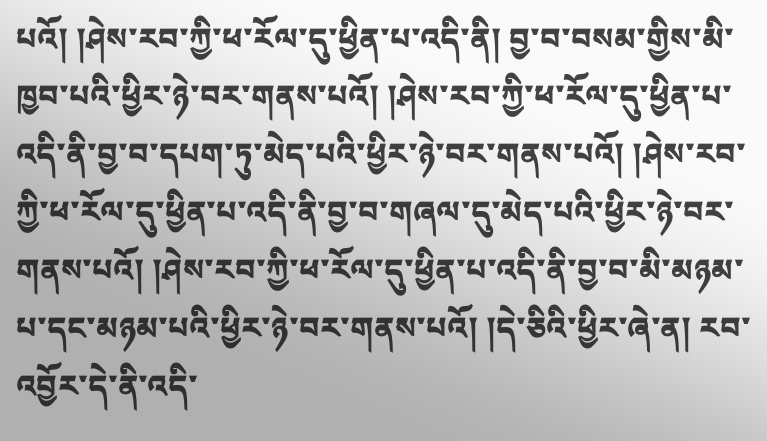པའོ། །ཤེས་རབ་ཀྱི་ཕ་རོལ་དུ་ཕྱིན་པ་འདི་ནི། བྱ་བ་བསམ་གྱིས་མི་ཁྱབ་པའི་ཕྱིར་ཉེ་བར་གནས་པའོ། །ཤེས་རབ་ཀྱི་ཕ་རོལ་དུ་ཕྱིན་པ་འདི་ནི་བྱ་བ་དཔག་ཏུ་མེད་པའི་ཕྱིར་ཉེ་བར་གནས་པའོ། །ཤེས་རབ་ཀྱི་ཕ་རོལ་དུ་ཕྱིན་པ་འདི་ནི་བྱ་བ་གཞལ་དུ་མེད་པའི་ཕྱིར་ཉེ་བར་གནས་པའོ། །ཤེས་རབ་ཀྱི་ཕ་རོལ་དུ་ཕྱིན་པ་འདི་ནི་བྱ་བ་མི་མཉམ་པ་དང་མཉམ་པའི་ཕྱིར་ཉེ་བར་གནས་པའོ། །དེ་ཅིའི་ཕྱིར་ཞེ་ན། རབ་འབྱོར་དེ་ནི་འདི་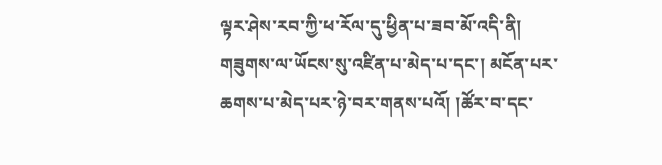ལྟར་ཤེས་རབ་ཀྱི་ཕ་རོལ་དུ་ཕྱིན་པ་ཟབ་མོ་འདི་ནི། གཟུགས་ལ་ཡོངས་སུ་འཛིན་པ་མེད་པ་དང་། མངོན་པར་ཆགས་པ་མེད་པར་ཉེ་བར་གནས་པའོ། །ཚོར་བ་དང་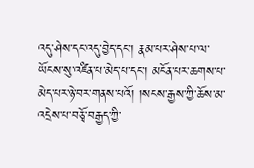འདུ་ཤེས་དང་འདུ་བྱེད་དང་། རྣམ་པར་ཤེས་པ་ལ་ཡོངས་སུ་འཛིན་པ་མེད་པ་དང་། མངོན་པར་ཆགས་པ་མེད་པར་ཉེ་བར་གནས་པའོ། །སངས་རྒྱས་ཀྱི་ཆོས་མ་འདྲེས་པ་བཅྭོ་བརྒྱད་ཀྱི་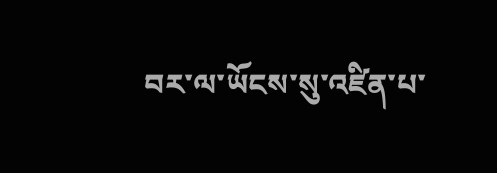བར་ལ་ཡོངས་སུ་འཛིན་པ་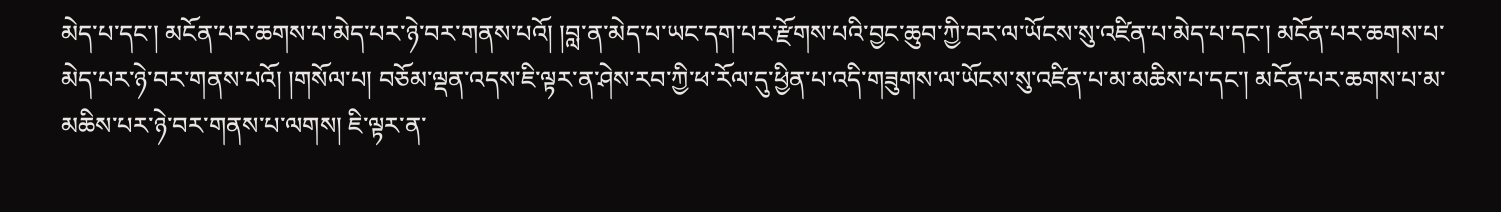མེད་པ་དང་། མངོན་པར་ཆགས་པ་མེད་པར་ཉེ་བར་གནས་པའོ། །བླ་ན་མེད་པ་ཡང་དག་པར་རྫོགས་པའི་བྱང་ཆུབ་ཀྱི་བར་ལ་ཡོངས་སུ་འཛིན་པ་མེད་པ་དང་། མངོན་པར་ཆགས་པ་མེད་པར་ཉེ་བར་གནས་པའོ། །གསོལ་པ། བཅོམ་ལྡན་འདས་ཇི་ལྟར་ན་ཤེས་རབ་ཀྱི་ཕ་རོལ་དུ་ཕྱིན་པ་འདི་གཟུགས་ལ་ཡོངས་སུ་འཛིན་པ་མ་མཆིས་པ་དང་། མངོན་པར་ཆགས་པ་མ་མཆིས་པར་ཉེ་བར་གནས་པ་ལགས། ཇི་ལྟར་ན་